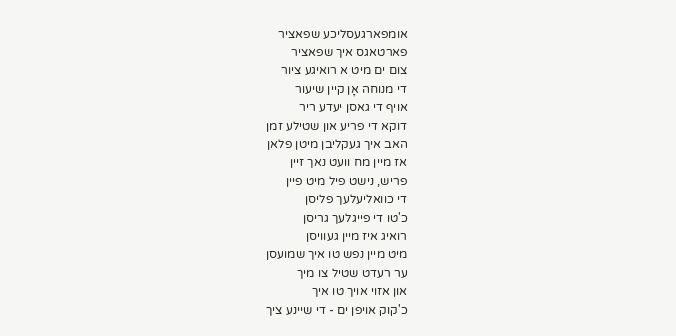אומפארגעסליכע שפאציר
פארטאגס איך שפאציר
צום ים מיט א רואיגע ציור
די מנוחה אָן קיין שיעור
אויף די גאסן יעדע ריר
דוקא די פריע און שטילע זמן
האב איך געקליבן מיטן פלאן
אז מיין מח וועט נאך זיין
פריש, נישט פיל מיט פיין
די כוואליעלעך פליסן
כ'טו די פייגלעך גריסן
רואיג איז מיין געוויסן
מיט מיין נפש טו איך שמועסן
ער רעדט שטיל צו מיך
און אזוי אויך טו איך
כ'קוק אויפן ים - די שיינע ציך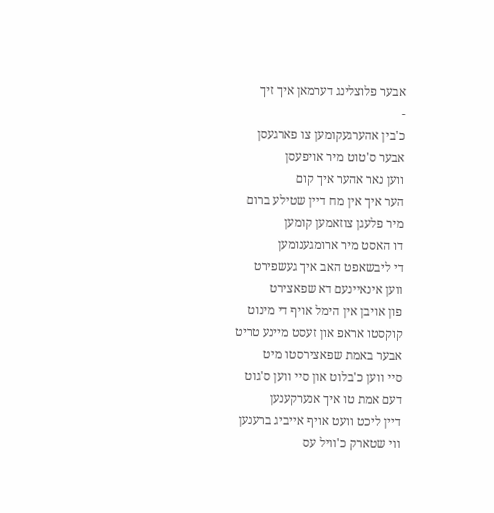אבער פלוצלינג דערמאן איך זיך
-
כ'בין אהערגעקומען צו פארגעסן
אבער ס'טוט מיר אויפעסן
ווען נאר אהער איך קום
הער איך אין מח דיין שטילע ברום
מיר פלעגן צוזאמען קומען
דו האסט מיר ארומגענומען
די ליבשאפט האב איך געשפירט
ווען אינאיינעם דא שפאצירט
פון אויבן אין הימל אויף די מינוט
קוקסטו אראפ און זעסט מיינע טריט
אבער באמת שפאצירסטו מיט
סיי ווען כ'בלוט און סיי ווען ס'גוט
דעם אמת טו איך אנערקענען
דיין ליכט וועט אויף אייביג ברענען
ווי שטארק כ'וויל עס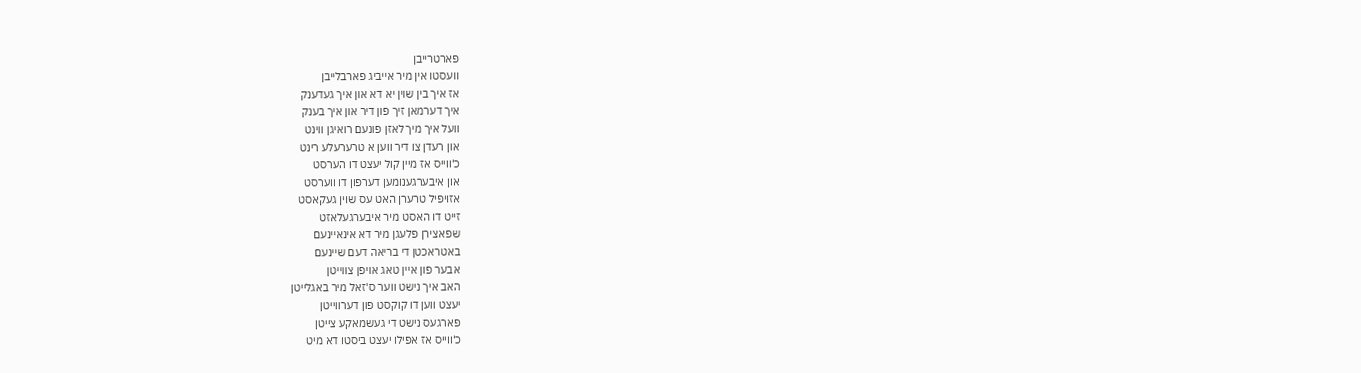פארטרייבן
וועסטו אין מיר אייביג פארבלייבן
אז איך בין שוין יא דא און איך געדענק
איך דערמאן זיך פון דיר און איך בענק
וועל איך מיך לאזן פונעם רואיגן ווינט
און רעדן צו דיר ווען א טרערעלע רינט
כ'ווייס אז מיין קול יעצט דו הערסט
און איבערגענומען דערפון דו ווערסט
אזויפיל טרערן האט עס שוין געקאסט
זייט דו האסט מיר איבערגעלאזט
שפאצירן פלעגן מיר דא אינאיינעם
באטראכטן די בריאה דעם שיינעם
אבער פון איין טאג אויפן צווייטן
האב איך נישט ווער ס'זאל מיר באגלייטן
יעצט ווען דו קוקסט פון דערווייטן
פארגעס נישט די געשמאקע צייטן
כ'ווייס אז אפילו יעצט ביסטו דא מיט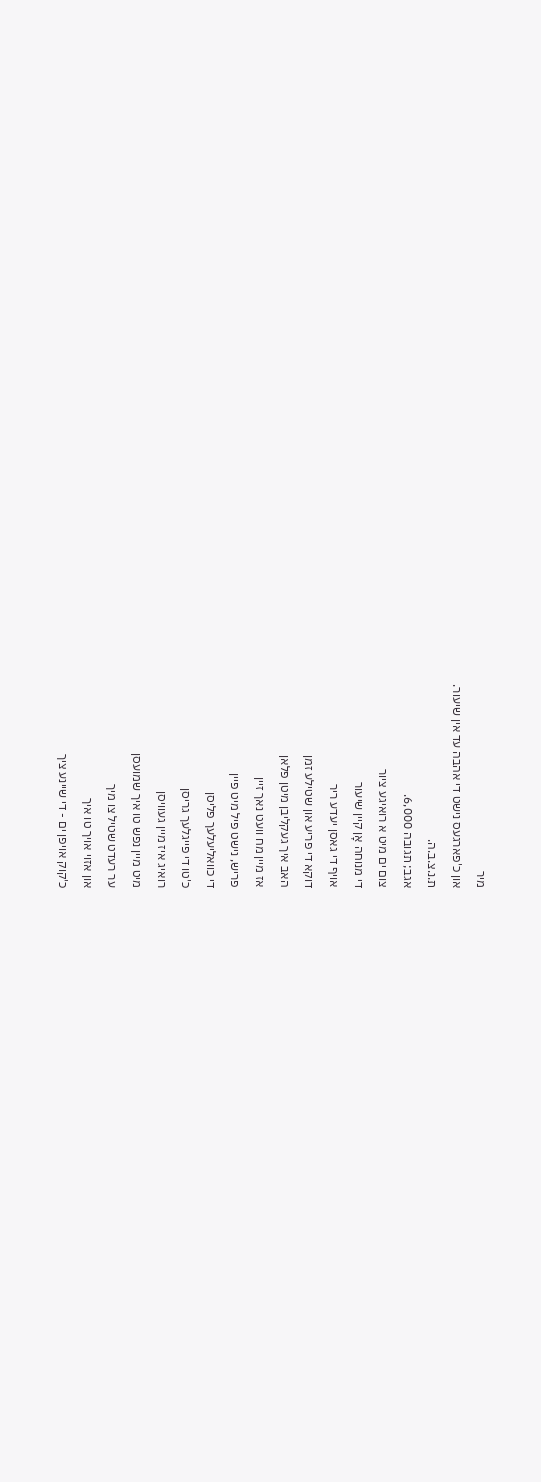מיר
און כ'פארגעס נישט די אהבה עד אין שיעור.
ת.נ.צ.ב.ה.
אגב; תגובה 6,000.
צום ים מיט א רואיגע ציור
די מנוחה אָן קיין שיעור
אויף די גאסן יעדע ריר
דוקא די פריע און שטילע זמן
האב איך געקליבן מיטן פלאן
אז מיין מח וועט נאך זיין
פריש, נישט פיל מיט פיין
די כוואליעלעך פליסן
כ'טו די פייגלעך גריסן
רואיג איז מיין געוויסן
מיט מיין נפש טו איך שמועסן
ער רעדט שטיל צו מיך
און אזוי אויך טו איך
כ'קוק אויפן ים - די שיינע ציך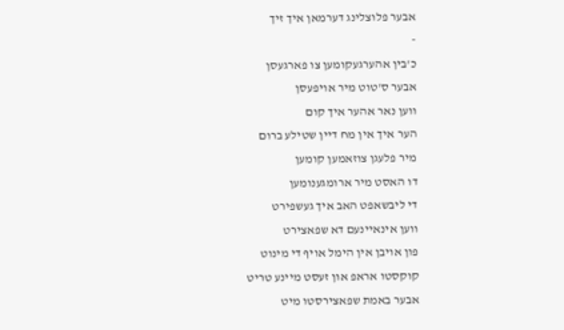אבער פלוצלינג דערמאן איך זיך
-
כ'בין אהערגעקומען צו פארגעסן
אבער ס'טוט מיר אויפעסן
ווען נאר אהער איך קום
הער איך אין מח דיין שטילע ברום
מיר פלעגן צוזאמען קומען
דו האסט מיר ארומגענומען
די ליבשאפט האב איך געשפירט
ווען אינאיינעם דא שפאצירט
פון אויבן אין הימל אויף די מינוט
קוקסטו אראפ און זעסט מיינע טריט
אבער באמת שפאצירסטו מיט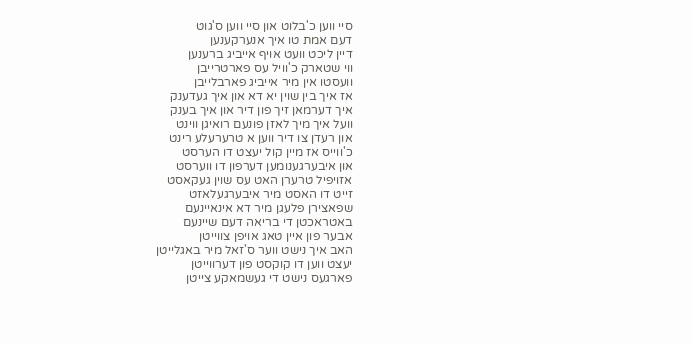סיי ווען כ'בלוט און סיי ווען ס'גוט
דעם אמת טו איך אנערקענען
דיין ליכט וועט אויף אייביג ברענען
ווי שטארק כ'וויל עס פארטרייבן
וועסטו אין מיר אייביג פארבלייבן
אז איך בין שוין יא דא און איך געדענק
איך דערמאן זיך פון דיר און איך בענק
וועל איך מיך לאזן פונעם רואיגן ווינט
און רעדן צו דיר ווען א טרערעלע רינט
כ'ווייס אז מיין קול יעצט דו הערסט
און איבערגענומען דערפון דו ווערסט
אזויפיל טרערן האט עס שוין געקאסט
זייט דו האסט מיר איבערגעלאזט
שפאצירן פלעגן מיר דא אינאיינעם
באטראכטן די בריאה דעם שיינעם
אבער פון איין טאג אויפן צווייטן
האב איך נישט ווער ס'זאל מיר באגלייטן
יעצט ווען דו קוקסט פון דערווייטן
פארגעס נישט די געשמאקע צייטן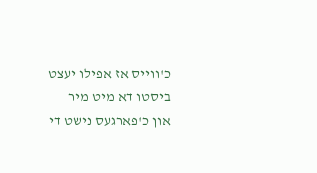כ'ווייס אז אפילו יעצט ביסטו דא מיט מיר
און כ'פארגעס נישט די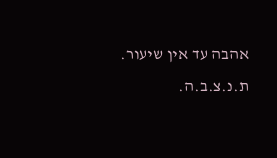אהבה עד אין שיעור.
ת.נ.צ.ב.ה.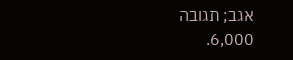אגב; תגובה 6,000.